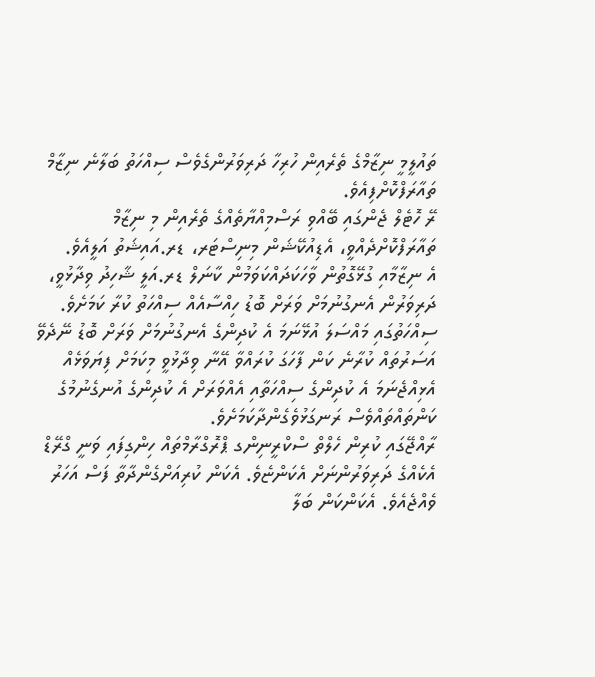ތައުލީމީ ނިޒާމްގެ ތެރެއިން ހުރިހާ ދަރިވަރުންގެވެސް ސިއްހަތު ބަލާނެ ނިޒާމް ތައާރަފްކޮށްފިއެވެ.
ރޭ ހޮޓެލް ޖެންގައި ބޭއްވި ރަސްމިއްޔާތެއްގެ ތެރެއިން މި ނިޒާމް ތައާރަފްކޮށްދެއްވީ، އެޑިއުކޭޝަން މިނިސްޓަރ، ޑރ.އައިޝަތު އަލީއެވެ.
އެ ނިޒާމާއި ގުޅޭގޮތުން ވާހަކަދައްކަވަމުން ކާނަލް ޑރ.އަލީ ޝާހިދު ވިދާޅުވީ، ދަރިވަރުން އެނގުނުމަށް ވަރަށް ބޮޑު ހިއްސާއެއް ސިއްހަތު ކުރާ ކަމަށެވެ. ސިއްހަތުގައި މައްސަލަ އުޅޭނަމަ އެ ކުދިންގެ އެނގުނުމަށް ވަރަށް ބޮޑު ނޭދެވޭ އަސަރުތައް ކުރާނެ ކަން ފާހަގަ ކުރައްވާ އޭނާ ވިދާޅުވީ މިކަމަށް ފިޔަވަޅެއް އެޅިއްޖެނަމަ އެ ކުދިންގެ ސިއްހަތާއި އެއްވަރަށް އެ ކުދިންގެ އުނގެނުމުގެ ކަންތައްތައްވެސް ރަނގަޅުވެގެންދާކަމަށެވެ.
ރާއްޖޭގައި ކުރިން ހެލްތް ސްކްރީނިންގ ޕްރޮގްރާމްތައް ހިންގިފައި ވަނީ ގްރޭޑް އެކެއްގެ ދަރިވަރުންނަށް އެކަންޏެވެ. އެކަން ކުރިއަށްގެންދާތާ ފަސް އަހަރު ވެއްޖެއެވެ. އެކަންކަން ބަލާ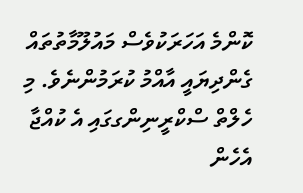ކޮންމެ އަހަރަކުވެސް މައުލޫމާތުތައް ގެންދިޔައީ އާއްމު ކުރަމުންނެވެ. މި ހެލްތް ސްކްރީނިންގގައި އެ ކުއްޖާ އެހެން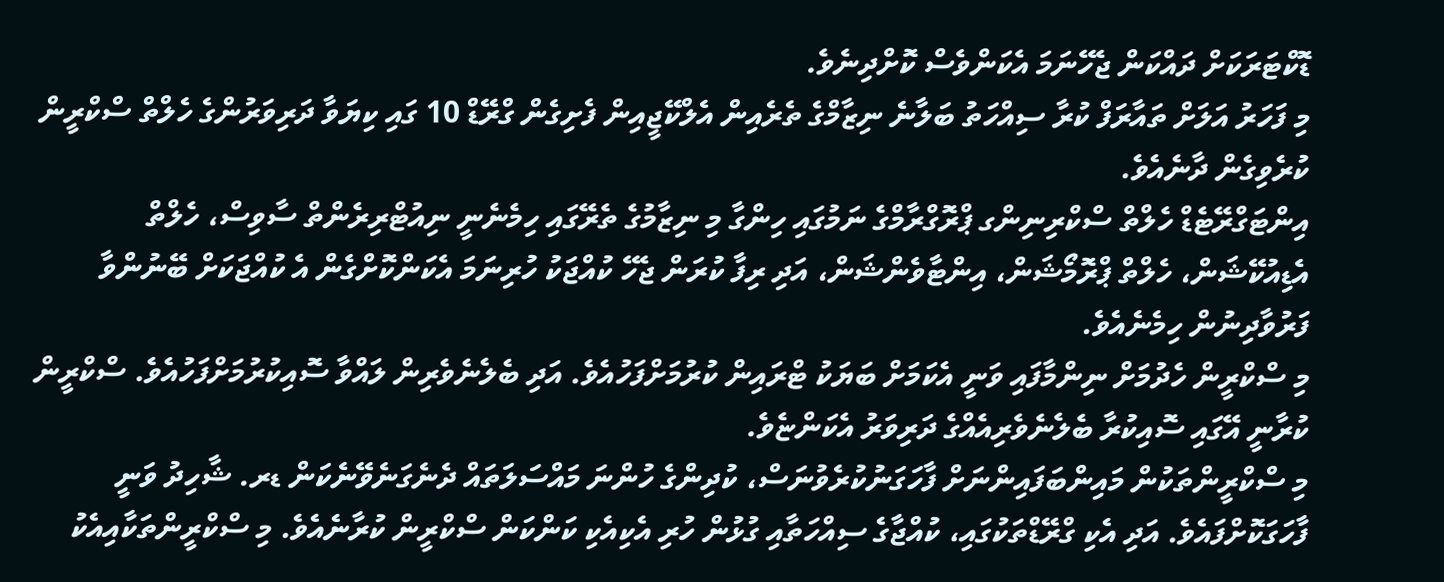ޑޮކްޓަރަކަށް ދައްކަން ޖެހޭނަމަ އެކަންވެސް ކޮށްދިނެވެ.
މި ފަހަރު އަލަށް ތައާރަފް ކުރާ ސިއްހަތު ބަލާނެ ނިޒާމްގެ ތެރެއިން އެލްކޭޖީއިން ފެށިގެން ގްރޭޑް 10 ގައި ކިޔަވާ ދަރިވަރުންގެ ހެލްތް ސްކްރީން ކުރެވިގެން ދާނެއެވެ.
އިންޓަގްރޭޓެޑް ހެލްތް ސްކްރިނިންގ ޕްރޮގްރާމްގެ ނަމުގައި ހިންގާ މި ނިޒާމުގެ ތެރޭގައި ހިމެނެނީ ނިއުޓްރިރެންތް ސާވިސް، ހެލްތް އެޑިއުކޭޝަން، ހެލްތް ޕްރޮމޯޝަން، އިންޓާވެންޝަން، އަދި ރިފާ ކުރަން ޖެހޭ ކުއްޖަކު ހުރިނަމަ އެކަންކޮށްގެން އެ ކުއްޖަކަށް ބޭނުންވާ ފަރުވާދިނުން ހިމެނެއެވެ.
މި ސްކްރީން ހެދުމަށް ނިންމާފައި ވަނީ އެކަމަށް ބަޔަކު ޓްރައިން ކުރުމަށްފަހުއެވެ. އަދި ބެލެނެވެރިން ލައްވާ ސޮއިކުރުމަށްފަހުއެވެ. ސްކްރީން ކުރާނީ އޭގައި ސޮއިކުރާ ބެލެނެވެރިއެއްގެ ދަރިވަރު އެކަންޏެވެ.
މި ސްކްރީންތަކުން މައިންބަފައިންނަށް ފާހަގަނުކުރެވުނަސް، ކުދިންގެ ހުންނަ މައްސަލަތައް ދެނެގަނެވޭނެކަން ޑރ. ޝާހިދު ވަނީ ފާހަގަކޮށްފައެވެ. އަދި އެކި ގްރޭޑްތަކުގައި، ކުއްޖާގެ ސިއްހަތާއި ގުޅުން ހުރި އެކިއެކި ކަންކަން ސްކްރީން ކުރާނެއެވެ. މި ސްކްރީންތަކާއިއެކު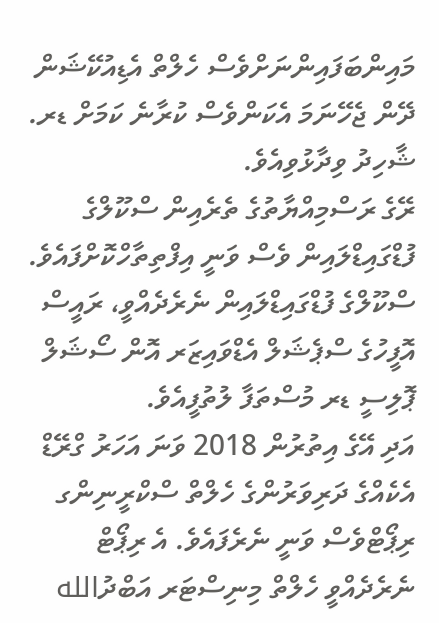މައިންބަފައިންނަށްވެސް ހެލްތް އެޑިއުކޭޝަން ދޭން ޖެހޭނަމަ އެކަންވެސް ކުރާނެ ކަމަށް ޑރ. ޝާހިދު ވިދާޅުވިއެވެ.
ރޭގެ ރަސްމިއްޔާތުގެ ތެރެއިން ސްކޫލްގެ ފުޑްގައިޑްލައިން ވެސް ވަނީ އިފްތިތާހްކޮށްފައެވެ. ސްކޫލްގެ ފުޑްގައިޑްލައިން ނެރެދެއްވީ، ރައީސް އޮފީހުގެ ސްޕެޝަލް އެޑްވައިޒަރ އޮން ސޯޝަލް ޕޮލިސީ ޑރ މުސްތަފާ ލުތުފީއެވެ.
އަދި އޭގެ އިތުރުން 2018 ވަނަ އަހަރު ގްރޭޑް އެކެއްގެ ދަރިވަރުންގެ ހެލްތް ސްކްރީނިންގ ރިޕޯޓްވެސް ވަނީ ނެރެފައެވެ. އެ ރިޕޯޓް ނެރެދެއްވީ ހެލްތް މިނިސްޓަރ އަބްދުالله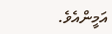އަމީންއެވެ.